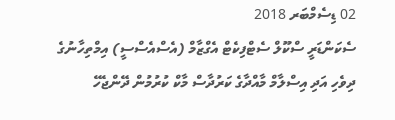02 ޑިސެމްބަރ 2018
ސެކަންޑަރީ ސްކޫލް ސެޓްފިކެޓް އެގްޒާމް (އެސްއެސްސީ) އިމްތިހާނުގެ ދިވެހި އަދި އިސްލާމް މާއްދާގެ ކަރުދާސް މާކް ކުރުމުން ދޭންޖެހޭ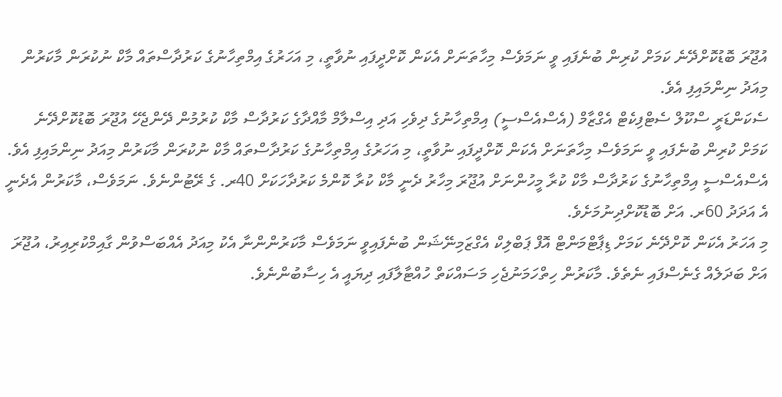އުޖޫރަ ބޮޑުކޮށްދޭނެ ކަމަށް ކުރިން ބުނެފައި ވީ ނަމަވެސް މިހާތަނަށް އެކަން ކޮށްދީފައި ނުވާތީ، މި އަހަރުގެ އިމްތިހާނުގެ ކަރުދާސްތައް މާކް ނުކުރަން މާކަރުން މިއަދު ނިންމައިފި އެވެ.
ސެކަންޑަރީ ސްކޫލް ސެޓްފިކެޓް އެގްޒާމް (އެސްއެސްސީ) އިމްތިހާނުގެ ދިވެހި އަދި އިސްލާމް މާއްދާގެ ކަރުދާސް މާކް ކުރުމުން ދޭންޖެހޭ އުޖޫރަ ބޮޑުކޮށްދޭނެ ކަމަށް ކުރިން ބުނެފައި ވީ ނަމަވެސް މިހާތަނަށް އެކަން ކޮށްދީފައި ނުވާތީ، މި އަހަރުގެ އިމްތިހާނުގެ ކަރުދާސްތައް މާކް ނުކުރަން މާކަރުން މިއަދު ނިންމައިފި އެވެ.
އެސްއެސްސީ އިމްތިހާނުގެ ކަރުދާސް މާކް ކުރާ މީހުންނަށް އުޖޫރަ މިހާރު ދެނީ މާކް ކުރާ ކޮންމެ ކަރުދާހަކަށް 40ރ. ގެ ރޭޓުންނެވެ. ނަމަވެސް، މާކަރުން އެދެނީ އެ އަދަދު 60ރ. އަށް ބޮޑުކޮށްދިނުމަށެވެ.
މި އަހަރު އެކަން ކޮށްދޭނެ ކަމަށް ޑިޕާޓްމަންޓް އޮފް ޕަބްލިކް އެގްޒަމިނޭޝަން ބުނެފައިވީ ނަމަވެސް މާކަރުންންނާ އެކު މިއަދު އެއްބަސްވުން ގާއިމްކުރިއިރު، އުޖޫރަ އަށް ބަދަލެއް ގެނެސްފައި ނެތެވެ. މާކަރުން ހިތްހަމަނުޖެހި މަސައްކަތް ހުއްޓާލާފައި ދިޔައީ އެ ހިސާބުންނެވެ.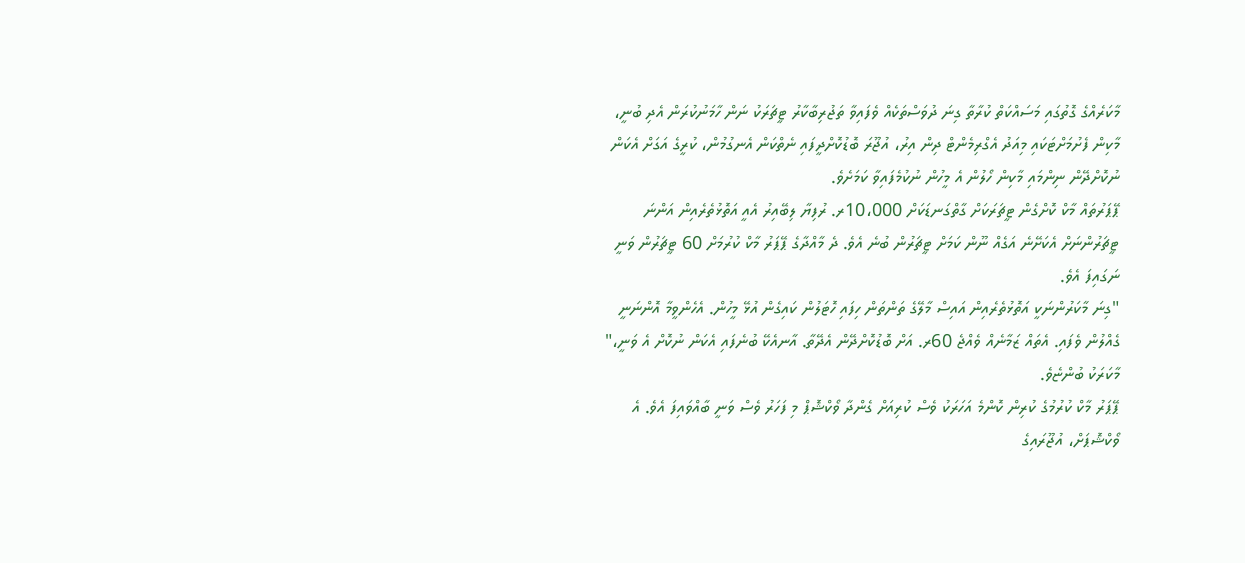މާކަރެއްގެ ގޮތުގައި މަސައްކަތް ކުރާތާ ގިނަ ދުވަސްތަކެއް ވެފައިވާ ތަޖުރިބާކާރު ޓީޗަރަކު ނަން ހާމަނުކުރަން އެދި ބުނީ، މާކިން ފެށުމަށްޓަކައި މިއަދު އެގްރިމެންޓް ދިން އިރު، އުޖޫރަ ބޮޑުކޮށްދީފައި ނެތްކަން އެނގުމުން، ކުރީގެ އަގަށް އެކަން ނުކޮށްދޭން ނިންމައި މާކިން ހޯލުން އެ މީހުން ނުކުމެފައިވާ ކަމަށެވެ.
ޕޭޕަރުތައް މާކް ކޮށްގެން ޓީޗަރަކަށް ގާތްގަނޑަކަށް 10،000ރ. ރުފިޔާ ލިބޭއިރު އެއީ އަތޮޅުތެރެއިން އަންނަ ޓީޗަރުންނަށް އެކަށޭނެ އަގެއް ނޫން ކަމަށް ޓީޗަރުން ބުނެ އެވެ. ދެ މާއްދާގެ ޕޭޕަރު މާކް ކުރުމަށް 60 ޓީޗަރުން ވަނީ ނަގައިފަ އެވެ.
"ގިނަ މާކަރުންނަކީ އަތޮޅުތެރެއިން އައިސް މާލޭގެ ތަންތަން ހިފައި ހޮޓަލުން ކައިގެން އުޅޭ މީހުން. އެހެންވީމާ އޮންނަނީ ގެއްލުން ވެފައި. އެތައް ޒަމާނެއް ވެއްޖެ 60ރ. އަށް ބޮޑުކޮށްދޭން އެދޭތާ. އާނއެކޭ ބުނެފައި އެކަން ނުކޮށް އެ ވަނީ،" މާކަރަކު ބުންޏެވެ.
ޕޭޕަރު މާކް ކުރުމުގެ ކުރިން ކޮންމެ އަހަރަކު ވެސް ކުރިއަށް ގެންދާ ވޯކްޝޮޕް މި ފަހަރު ވެސް ވަނީ ބާއްވައިފަ އެވެ. އެ ވޯކްޝޮޕަށް، އުޖޫރައިގެ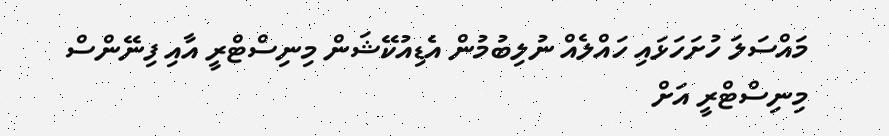މައްސަލަ ހުށަހަޅައި ހައްލެއް ނުލިބުމުން އެޑިއުކޭޝަން މިނިސްޓްރީ އާއި ފިނޭންސް މިނިސްޓްރީ އަށް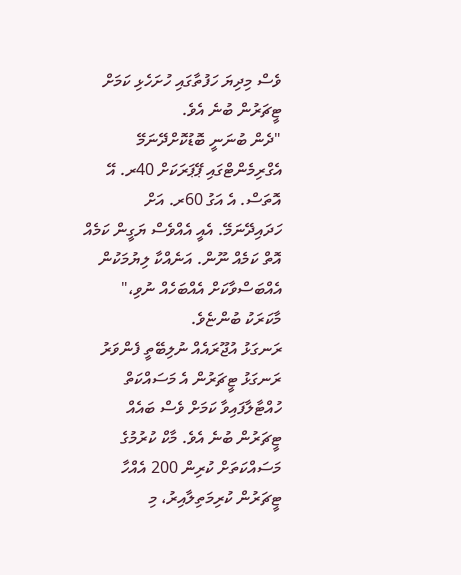ވެސް މިދިޔަ ހަފުތާގައި ހުށަހެޅި ކަމަށް ޓީޗަރުން ބުނެ އެވެ.
"ދެން ބުނަނީ ބޮޑުކޮށްދޭނަމޭ އެގްރިމެންޓްގައި ޕޭޕަރަކަށް 40ރ. އޭ އޮތަސް. އެ އަގު 60ރ. އަށް ހަދައިދޭނަމޭ. އެއީ އެއްވެސް ޔަގީން ކަމެއް އޮތް ކަމެއް ނޫން. އަނެއްކާ ލިޔުމަކުން އެއްބަސްވާކަށް އެއްބަހެއް ނުވި،" މާކަރަކު ބުންޏެވެ.
ރަނގަޅު އުޖޫރައެއް ނުލިބޭތީ ފެންވަރު ރަނގަޅު ޓީޗަރުން އެ މަސައްކަތް ހުއްޓާލާފައިވާ ކަމަށް ވެސް ބައެއް ޓީޗަރުން ބުނެ އެވެ. މާކް ކުރުމުގެ މަސައްކަތަށް ކުރިން 200 އެއްހާ ޓީޗަރުން ކުރިމަތިލާއިރު، މި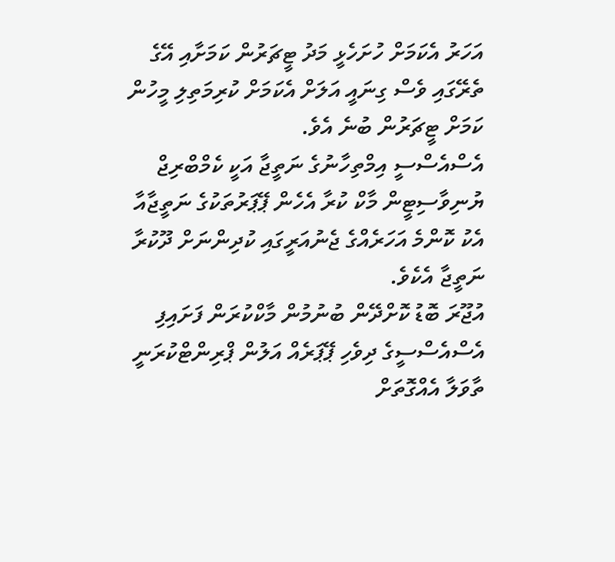އަހަރު އެކަމަށް ހުށަހެޅީ މަދު ޓީޗަރުން ކަމަށާއި އޭގެ ތެރޭގައި ވެސް ގިނައީ އަލަށް އެކަމަށް ކުރިމަތިލި މީހުން ކަމަށް ޓީޗަރުން ބުނެ އެވެ.
އެސްއެސްސީ އިމްތިހާނުގެ ނަތީޖާ އަކީ ކެމްބްރިޖް ޔުނިވާސިޓީން މާކް ކުރާ އެހެން ޕޭޕަރުތަކުގެ ނަތީޖާއާ އެކު ކޮންމެ އަހަރެއްގެ ޖެނުއަރީގައި ކުދިންނަށް ދޫކުރާ ނަތީޖާ އެކެވެ.
އުޖޫރަ ބޮޑު ކޮށްދޭން ބުނުމުން މާކްކުރަން ފަށައިފި
އެސްއެސްސީގެ ދިވެހި ޕޭޕަރެއް އަލުން ޕްރިންޓްކުރަނީ
ތާވަލާ އެއްގޮތަށް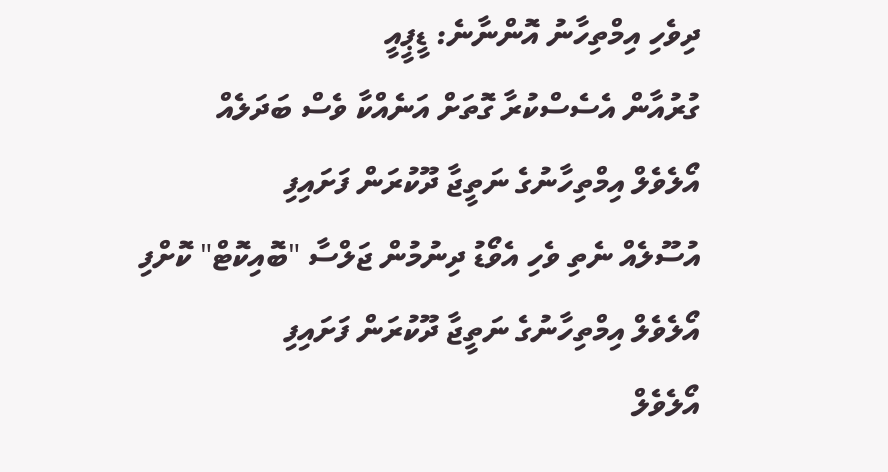ދިވެހި އިމްތިހާނު އޮންނާނެ: ޑީޕީއީ
ގުރުއާން އެސެސްކުރާ ގޮތަށް އަނެއްކާ ވެސް ބަދަލެއް
އޯލެވެލް އިމްތިހާނުގެ ނަތީޖާ ދޫކުރަން ފަށައިފި
އުސޫލެއް ނެތި ވެހި އެވޯޑު ދިނުމުން ޖަލްސާ "ބޮއިކޮޓް" ކޮށްފި
އޯލެވެލް އިމްތިހާނުގެ ނަތީޖާ ދޫކުރަން ފަށައިފި
އޯލެވެލް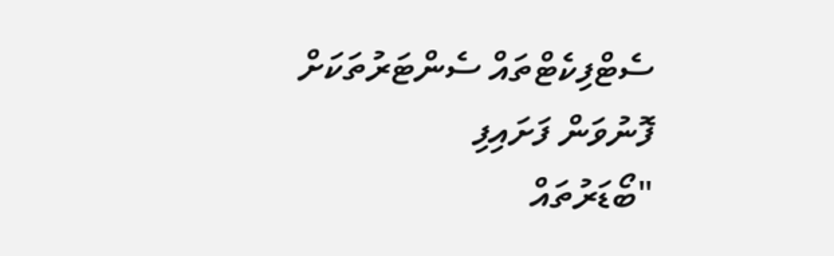ސެޓްފިކެޓްތައް ސެންޓަރުތަކަށް ފޮނުވަން ފަށައިފި
"ބޯޑަރުތައް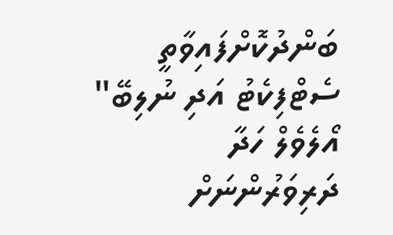ބަންދުކޮށްފައިވާތީ ސެޓްފިކެޓު އަދި ނުލިބޭ"
އޯލެވެލް ހަދާ ދަރިވަރުންނަށް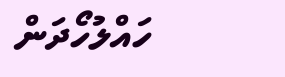ހައްލުހޯދަން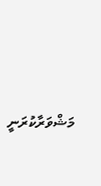މަޝްވަރާކުރަނީ